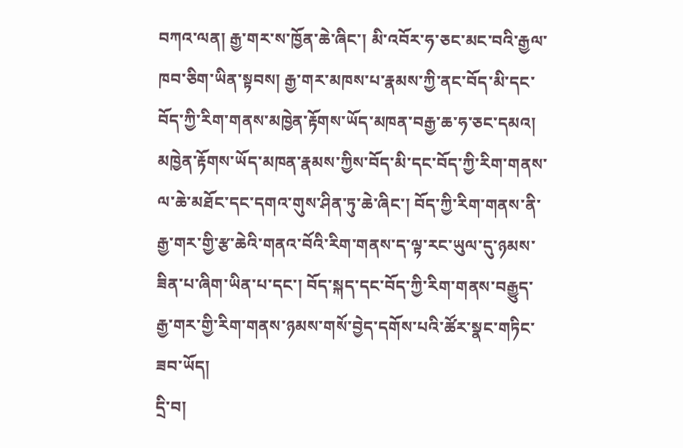བཀའ་ལན། རྒྱ་གར་ས་ཁྱོན་ཆེ་ཞིང་། མི་འབོར་ཧ་ཅང་མང་བའི་རྒྱལ་ཁབ་ཅིག་ཡིན་སྟབས། རྒྱ་གར་མཁས་པ་རྣམས་ཀྱི་ནང་བོད་མི་དང་བོད་ཀྱི་རིག་གནས་མཁྱེན་རྟོགས་ཡོད་མཁན་བརྒྱ་ཆ་ཧ་ཅང་དམའ། མཁྱེན་རྟོགས་ཡོད་མཁན་རྣམས་ཀྱིས་བོད་མི་དང་བོད་ཀྱི་རིག་གནས་ལ་ཆེ་མཐོང་དང་དགའ་གུས་ཤིན་ཏུ་ཆེ་ཞིང་། བོད་ཀྱི་རིག་གནས་ནི་རྒྱ་གར་གྱི་རྩ་ཆེའི་གནའ་བོའི་རིག་གནས་ད་ལྟ་རང་ཡུལ་དུ་ཉམས་ཟིན་པ་ཞིག་ཡིན་པ་དང་། བོད་སྐད་དང་བོད་ཀྱི་རིག་གནས་བརྒྱུད་རྒྱ་གར་གྱི་རིག་གནས་ཉམས་གསོ་བྱེད་དགོས་པའི་ཚོར་སྣང་གཏིང་ཟབ་ཡོད།
དྲི་བ།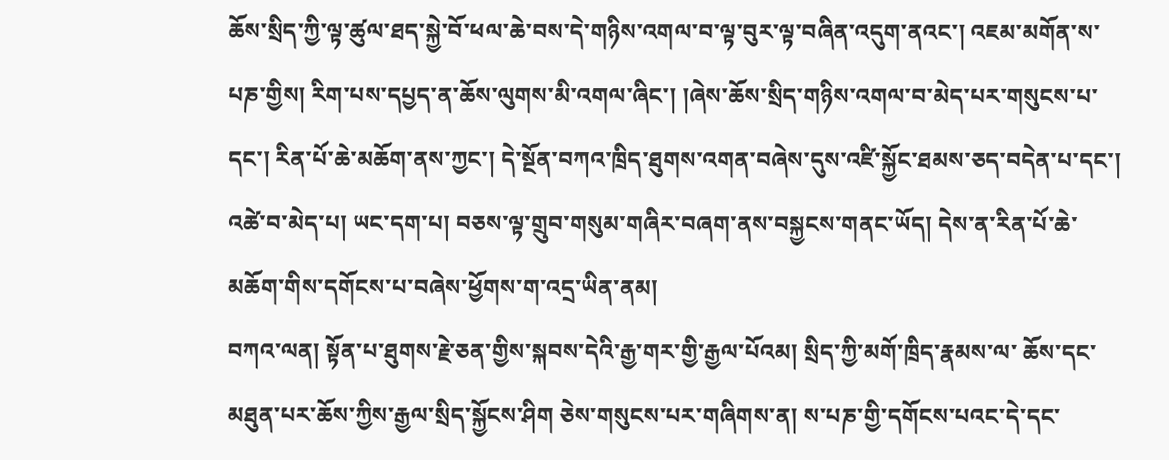ཆོས་སྲིད་ཀྱི་ལྟ་ཚུལ་ཐད་སྐྱེ་བོ་ཕལ་ཆེ་བས་དེ་གཉིས་འགལ་བ་ལྟ་བུར་ལྟ་བཞིན་འདུག་ནའང་། འཇམ་མགོན་ས་པཎ་གྱིས། རིག་པས་དཔྱད་ན་ཆོས་ལུགས་མི་འགལ་ཞིང་། །ཞེས་ཆོས་སྲིད་གཉིས་འགལ་བ་མེད་པར་གསུངས་པ་དང་། རིན་པོ་ཆེ་མཆོག་ནས་ཀྱང་། དེ་སྔོན་བཀའ་ཁྲིད་ཐུགས་འགན་བཞེས་དུས་འཛི་སྐྱོང་ཐམས་ཅད་བདེན་པ་དང་། འཚེ་བ་མེད་པ། ཡང་དག་པ། བཅས་ལྟ་གྲུབ་གསུམ་གཞིར་བཞག་ནས་བསྐྱངས་གནང་ཡོད། དེས་ན་རིན་པོ་ཆེ་མཆོག་གིས་དགོངས་པ་བཞེས་ཕྱོགས་ག་འདྲ་ཡིན་ནམ།
བཀའ་ལན། སྟོན་པ་ཐུགས་རྗེ་ཅན་གྱིས་སྐབས་དེའི་རྒྱ་གར་གྱི་རྒྱལ་པོའམ། སྲིད་ཀྱི་མགོ་ཁྲིད་རྣམས་ལ་ ཆོས་དང་མཐུན་པར་ཆོས་ཀྱིས་རྒྱལ་སྲིད་སྐྱོངས་ཤིག ཅེས་གསུངས་པར་གཞིགས་ན། ས་པཎ་གྱི་དགོངས་པའང་དེ་དང་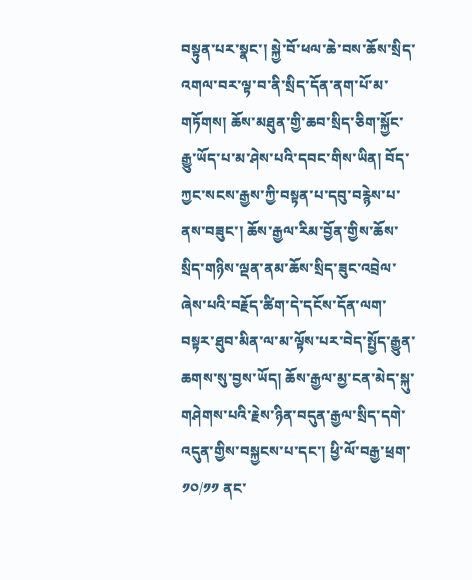བསྟུན་པར་སྣང་། སྐྱེ་བོ་ཕལ་ཆེ་བས་ཆོས་སྲིད་འགལ་བར་ལྟ་བ་ནི་སྲིད་དོན་ནག་པོ་མ་གཏོགས། ཆོས་མཐུན་གྱི་ཆབ་སྲིད་ཅིག་སྐྱོང་རྒྱུ་ཡོད་པ་མ་ཤེས་པའི་དབང་གིས་ཡིན། བོད་ཀྱང་སངས་རྒྱས་ཀྱི་བསྟན་པ་དབུ་བརྙེས་པ་ནས་བཟུང་། ཆོས་རྒྱལ་རིམ་བྱོན་གྱིས་ཆོས་སྲིད་གཉིས་ལྡན་ནམ་ཆོས་སྲིད་ཟུང་འབྲེལ་ཞེས་པའི་བརྗོད་ཚིག་དེ་དངོས་དོན་ལག་བསྟར་ཐུབ་མིན་ལ་མ་ལྟོས་པར་བེད་སྤྱོད་རྒྱུན་ཆགས་སུ་བྱས་ཡོད། ཆོས་རྒྱལ་མྱ་ངན་མེད་སྐུ་གཤེགས་པའི་རྗེས་ཉིན་བདུན་རྒྱལ་སྲིད་དགེ་འདུན་གྱིས་བསྐྱངས་པ་དང་། ཕྱི་ལོ་བརྒྱ་ཕྲག་ ༡༠/༡༡ ནང་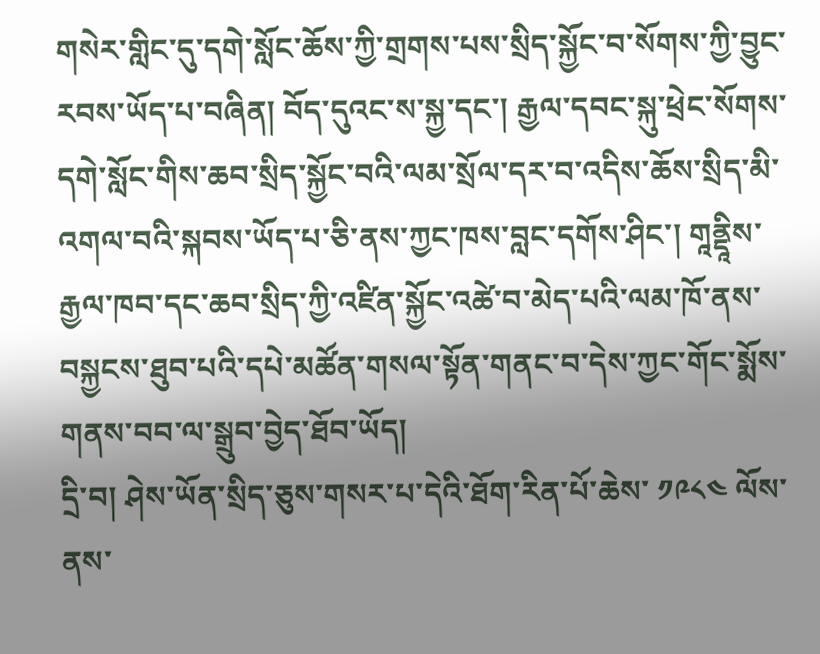གསེར་གླིང་དུ་དགེ་སློང་ཆོས་ཀྱི་གྲགས་པས་སྲིད་སྐྱོང་བ་སོགས་ཀྱི་བྱུང་རབས་ཡོད་པ་བཞིན། བོད་དུའང་ས་སྐྱ་དང་། རྒྱལ་དབང་སྐུ་ཕྲེང་སོགས་དགེ་སློང་གིས་ཆབ་སྲིད་སྐྱོང་བའི་ལམ་སྲོལ་དར་བ་འདིས་ཆོས་སྲིད་མི་འགལ་བའི་སྐབས་ཡོད་པ་ཅི་ནས་ཀྱང་ཁས་བླང་དགོས་ཤིང་། གཱནྡཱིས་རྒྱལ་ཁབ་དང་ཆབ་སྲིད་ཀྱི་འཛིན་སྐྱོང་འཚེ་བ་མེད་པའི་ལམ་ཁོ་ནས་བསྐྱངས་ཐུབ་པའི་དཔེ་མཚོན་གསལ་སྟོན་གནང་བ་དེས་ཀྱང་གོང་སྨོས་གནས་བབ་ལ་སྒྲུབ་བྱེད་ཐོབ་ཡོད།
དྲི་བ། ཤེས་ཡོན་སྲིད་ཅུས་གསར་པ་དེའི་ཐོག་རིན་པོ་ཆེས་ ༡༩༨༤ ལོས་ནས་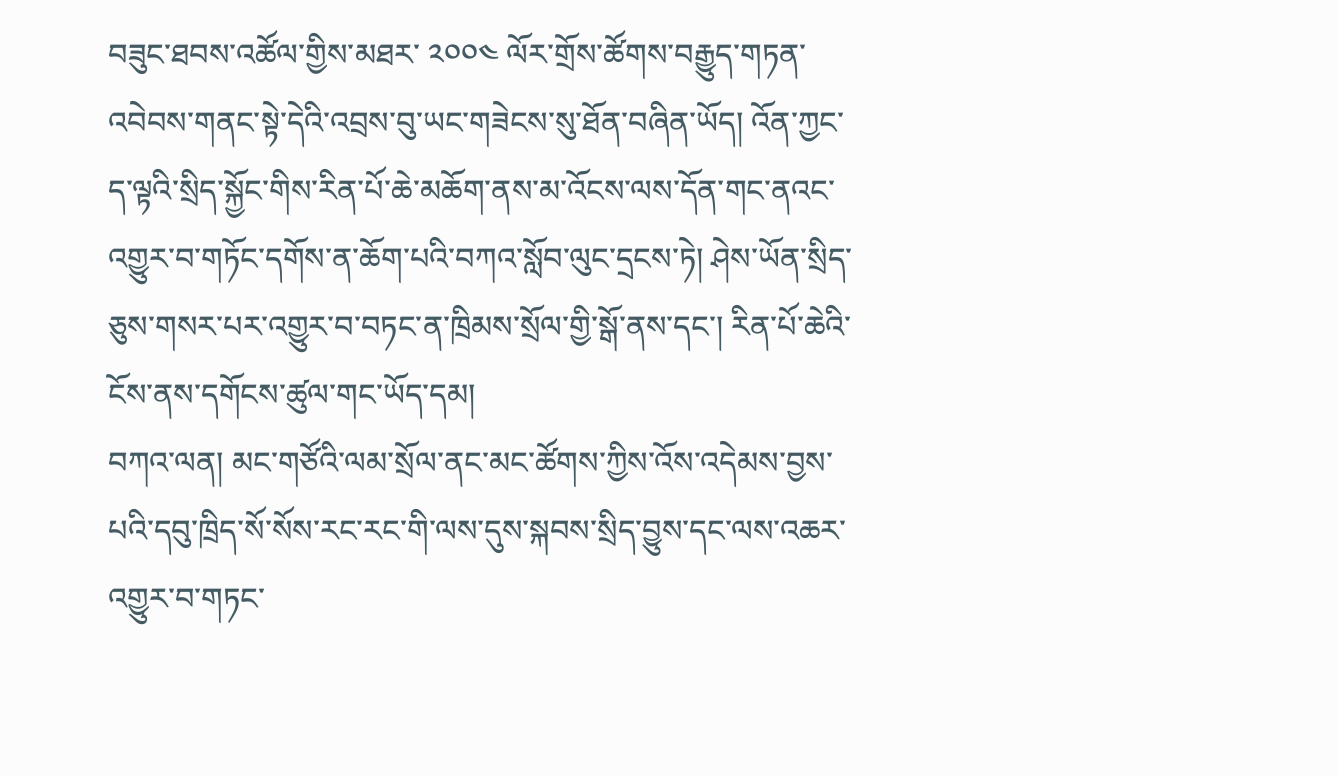བཟུང་ཐབས་འཚོལ་གྱིས་མཐར་ ༢༠༠༤ ལོར་གྲོས་ཚོགས་བརྒྱུད་གཏན་འབེབས་གནང་སྟེ་དེའི་འབྲས་བུ་ཡང་གཟེངས་སུ་ཐོན་བཞིན་ཡོད། འོན་ཀྱང་ད་ལྟའི་སྲིད་སྐྱོང་གིས་རིན་པོ་ཆེ་མཆོག་ནས་མ་འོངས་ལས་དོན་གང་ནའང་འགྱུར་བ་གཏོང་དགོས་ན་ཆོག་པའི་བཀའ་སློབ་ལུང་དྲངས་ཏེ། ཤེས་ཡོན་སྲིད་ཅུས་གསར་པར་འགྱུར་བ་བཏང་ན་ཁྲིམས་སྲོལ་གྱི་སྒོ་ནས་དང་། རིན་པོ་ཆེའི་ངོས་ནས་དགོངས་ཚུལ་གང་ཡོད་དམ།
བཀའ་ལན། མང་གཙོའི་ལམ་སྲོལ་ནང་མང་ཚོགས་ཀྱིས་འོས་འདེམས་བྱས་པའི་དབུ་ཁྲིད་སོ་སོས་རང་རང་གི་ལས་དུས་སྐབས་སྲིད་བྱུས་དང་ལས་འཆར་འགྱུར་བ་གཏང་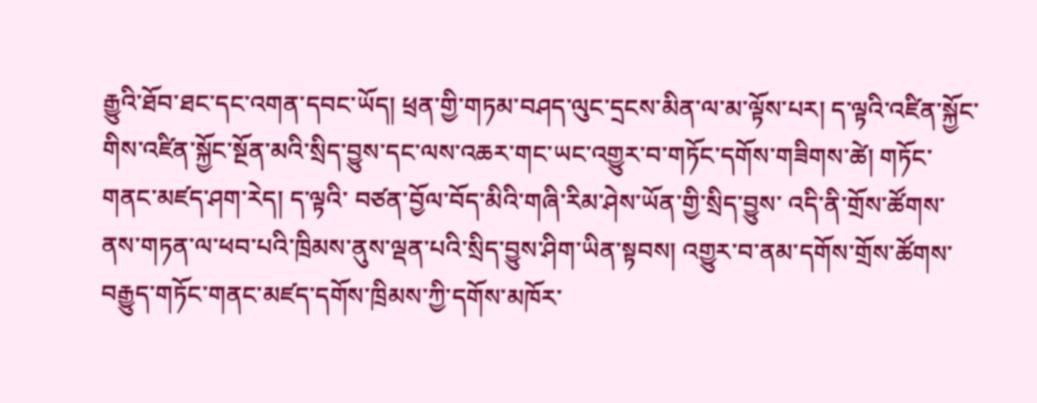རྒྱུའི་ཐོབ་ཐང་དང་འགན་དབང་ཡོད། ཕྲན་གྱི་གཏམ་བཤད་ལུང་དྲངས་མིན་ལ་མ་ལྟོས་པར། ད་ལྟའི་འཛིན་སྐྱོང་གིས་འཛིན་སྐྱོང་སྔོན་མའི་སྲིད་བྱུས་དང་ལས་འཆར་གང་ཡང་འགྱུར་བ་གཏོང་དགོས་གཟིགས་ཚེ། གཏོང་གནང་མཛད་ཤག་རེད། ད་ལྟའི་ བཙན་བྱོལ་བོད་མིའི་གཞི་རིམ་ཤེས་ཡོན་གྱི་སྲིད་བྱུས་ འདི་ནི་གྲོས་ཚོགས་ནས་གཏན་ལ་ཕབ་པའི་ཁྲིམས་ནུས་ལྡན་པའི་སྲིད་བྱུས་ཤིག་ཡིན་སྟབས། འགྱུར་བ་ནམ་དགོས་གྲོས་ཚོགས་བརྒྱུད་གཏོང་གནང་མཛད་དགོས་ཁྲིམས་ཀྱི་དགོས་མཁོར་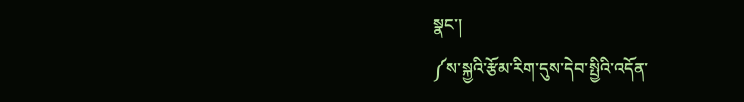སྣང་།
༼ས་སྐྱའི་རྩོམ་རིག་དུས་དེབ་སྤྱིའི་འདོན་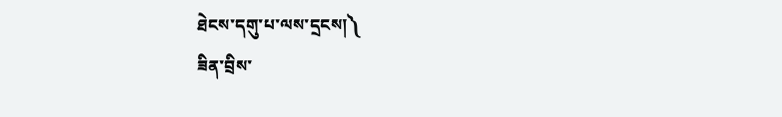ཐེངས་དགུ་པ་ལས་དྲངས།༽
ཟིན་བྲིས་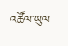འཚོལ་ཡུལ